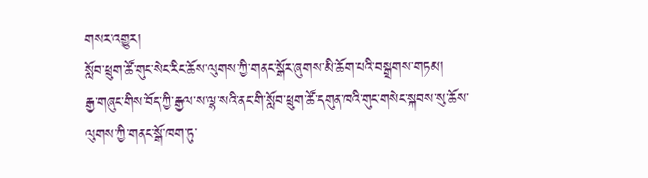གསར་འགྱུར།
སློབ་ཕྲུག་ཚོ་གུང་སེང་རིང་ཆོས་ལུགས་ཀྱི་གནང་སྒོར་ཞུགས་མི་ཆོག་པའི་བསྒྲགས་གཏམ།
རྒྱ་གཞུང་གིས་བོད་ཀྱི་རྒྱལ་ས་ལྷ་སའི་ནང་གི་སློབ་ཕྲུག་ཚོ་དགུན་ཁའི་གུང་གསེང་སྐབས་སུ་ཆོས་ལུགས་ཀྱི་གནང་སྒོ་ཁག་ཏུ་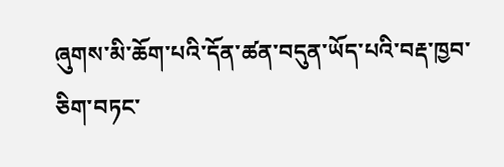ཞུགས་མི་ཆོག་པའི་དོན་ཚན་བདུན་ཡོད་པའི་བརྡ་ཁྱབ་ཅིག་བཏང་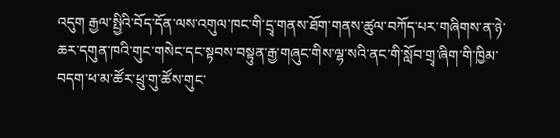འདུག རྒྱལ་སྤྱིའི་བོད་དོན་ལས་འགུལ་ཁང་གི་དྲྭ་གནས་ཐོག་གནས་ཚུལ་བཀོད་པར་གཞིགས་ན་ཉེ་ཆར་དགུན་ཁའི་གུང་གསེང་དང་སྟབས་བསྟུན་རྒྱ་གཞུང་གིས་ལྷ་སའི་ནང་གི་སློབ་གྲྭ་ཞིག་གི་ཁྱིམ་བདག་ཕ་མ་ཚོར་ཕྲུ་གུ་ཚོས་གུང་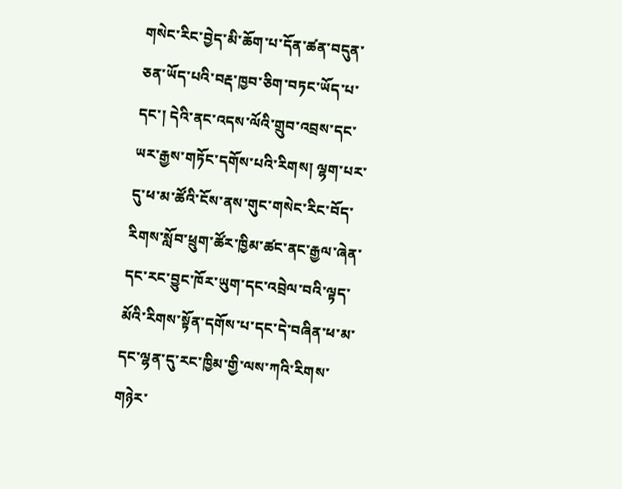གསེང་རིང་བྱེད་མི་ཆོག་པ་དོན་ཚན་བདུན་ཅན་ཡོད་པའི་བརྡ་ཁྱབ་ཅིག་བཏང་ཡོད་པ་དང་། དེའི་ནང་འདས་ལོའི་གྲུབ་འབྲས་དང་ཡར་རྒྱས་གཏོང་དགོས་པའི་རིགས། ལྷག་པར་དུ་ཕ་མ་ཚོའི་ངོས་ནས་གུང་གསེང་རིང་བོད་རིགས་སློབ་ཕྲུག་ཚོར་ཁྱིམ་ཚང་ནང་རྒྱལ་ཞེན་དང་རང་བྱུང་ཁོར་ཡུག་དང་འབྲེལ་བའི་ལྟད་མོའི་རིགས་སྟོན་དགོས་པ་དང་དེ་བཞིན་ཕ་མ་དང་ལྷན་དུ་རང་ཁྱིམ་གྱི་ལས་ཀའི་རིགས་གཉེར་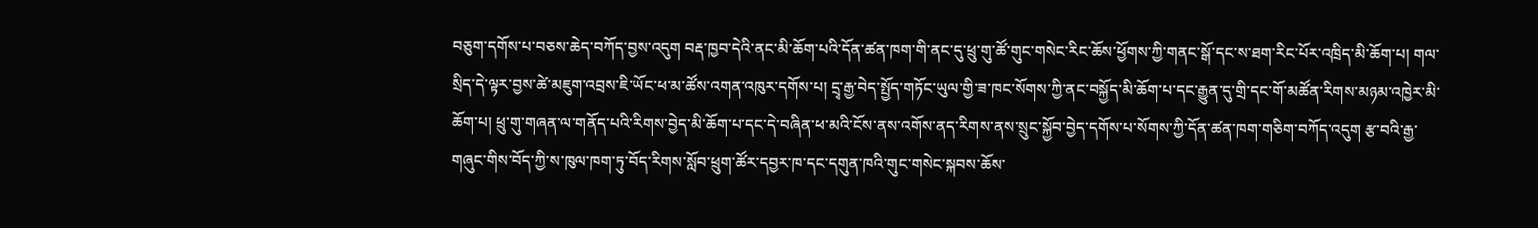བཅུག་དགོས་པ་བཅས་ཆེད་བཀོད་བྱས་འདུག བརྡ་ཁྱབ་དེའི་ནང་མི་ཆོག་པའི་དོན་ཚན་ཁག་གི་ནང་དུ་ཕྲུ་གུ་ཚོ་གུང་གསེང་རིང་ཆོས་ཕྱོགས་ཀྱི་གནང་སྒོ་དང་ས་ཐག་རིང་པོར་འཁྲིད་མི་ཆོག་པ། གལ་སྲིད་དེ་ལྟར་བྱས་ཚེ་མཇུག་འབྲས་ཇི་ཡོང་ཕ་མ་ཚོས་འགན་འཁུར་དགོས་པ། དྲྭ་རྒྱ་བེད་སྤྱོད་གཏོང་ཡུལ་གྱི་ཟ་ཁང་སོགས་ཀྱི་ནང་བསྐྱོད་མི་ཆོག་པ་དང་རྒྱུན་དུ་གྲི་དང་གོ་མཚོན་རིགས་མཉམ་འཁྱེར་མི་ཆོག་པ། ཕྲུ་གུ་གཞན་ལ་གནོད་པའི་རིགས་བྱེད་མི་ཆོག་པ་དང་དེ་བཞིན་ཕ་མའི་ངོས་ནས་འགོས་ནད་རིགས་ནས་སྲུང་སྐྱོབ་བྱེད་དགོས་པ་སོགས་ཀྱི་དོན་ཚན་ཁག་གཅིག་བཀོད་འདུག རྩ་བའི་རྒྱ་གཞུང་གིས་བོད་ཀྱི་ས་ཁུལ་ཁག་ཏུ་བོད་རིགས་སློབ་ཕྲུག་ཚོར་དབྱར་ཁ་དང་དགུན་ཁའི་གུང་གསེང་སྐབས་ཆོས་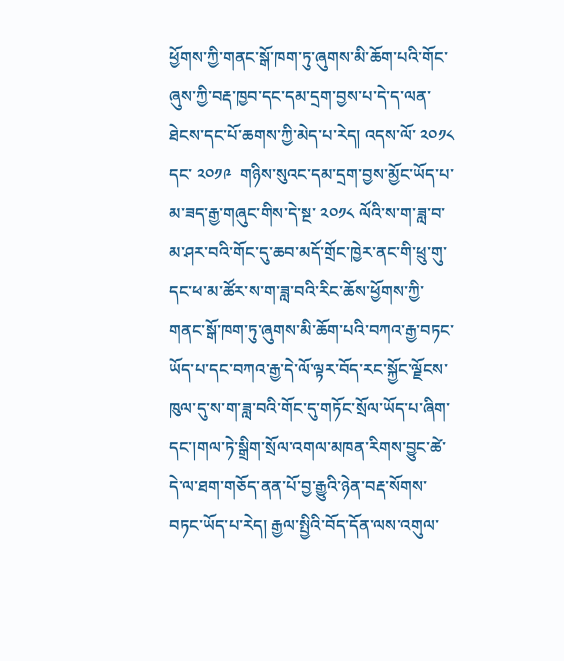ཕྱོགས་ཀྱི་གནང་སྒོ་ཁག་ཏུ་ཞུགས་མི་ཆོག་པའི་གོང་ཞུས་ཀྱི་བརྡ་ཁྱབ་དང་དམ་དྲག་བྱས་པ་དེ་ད་ལན་ཐེངས་དང་པོ་ཆགས་ཀྱི་མེད་པ་རེད། འདས་ལོ་ ༢༠༡༨ དང་ ༢༠༡༩  གཉིས་སུའང་དམ་དྲག་བྱས་མྱོང་ཡོད་པ་མ་ཟད་རྒྱ་གཞུང་གིས་དེ་སྔ་ ༢༠༡༨ ལོའི་ས་ག་ཟླ་བ་མ་ཤར་བའི་གོང་དུ་ཆབ་མདོ་གྲོང་ཁྱེར་ནང་གི་ཕྲུ་གུ་དང་ཕ་མ་ཚོར་ས་ག་ཟླ་བའི་རིང་ཆོས་ཕྱོགས་ཀྱི་གནང་སྒོ་ཁག་ཏུ་ཞུགས་མི་ཆོག་པའི་བཀའ་རྒྱ་བཏང་ཡོད་པ་དང་བཀའ་རྒྱ་དེ་ལོ་ལྟར་བོད་རང་སྐྱོང་ལྗོངས་ཁུལ་དུ་ས་ག་ཟླ་བའི་གོང་དུ་གཏོང་སྲོལ་ཡོད་པ་ཞིག་དང་།གལ་ཏེ་སྒྲིག་སྲོལ་འགལ་མཁན་རིགས་བྱུང་ཚེ་དེ་ལ་ཐག་གཅོད་ནན་པོ་བྱ་རྒྱུའི་ཉེན་བརྡ་སོགས་བཏང་ཡོད་པ་རེད། རྒྱལ་སྤྱིའི་བོད་དོན་ལས་འགུལ་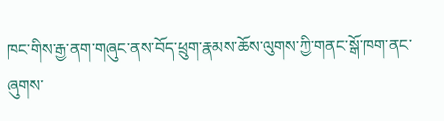ཁང་གིས་རྒྱ་ནག་གཞུང་ནས་བོད་ཕྲུག་རྣམས་ཆོས་ལུགས་ཀྱི་གནང་སྒོ་ཁག་ནང་ཞུགས་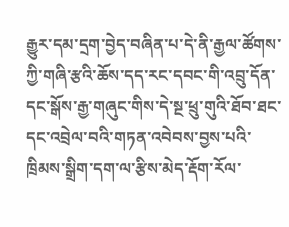རྒྱུར་དམ་དྲག་བྱེད་བཞིན་པ་དེ་ནི་རྒྱལ་ཚོགས་ཀྱི་གཞི་རྩའི་ཆོས་དད་རང་དབང་གི་འབྲུ་དོན་དང་སྒོས་རྒྱ་གཞུང་གིས་དེ་སྔ་ཕྲུ་གུའི་ཐོབ་ཐང་དང་འབྲེལ་བའི་གཏན་འབེབས་བྱས་པའི་ཁྲིམས་སྒྲིག་དག་ལ་རྩིས་མེད་རྡོག་རོལ་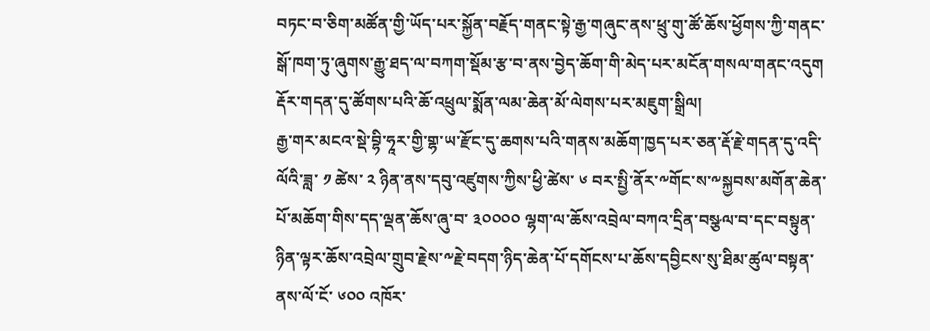བཏང་བ་ཅིག་མཚོན་གྱི་ཡོད་པར་སྐྱོན་བརྗོད་གནང་སྟེ་རྒྱ་གཞུང་ནས་ཕྲུ་གུ་ཚོ་ཆོས་ཕྱོགས་ཀྱི་གནང་སྒོ་ཁག་ཏུ་ཞུགས་རྒྱུ་ཐད་ལ་བཀག་སྡོམ་རྩ་བ་ནས་བྱེད་ཆོག་གི་མེད་པར་མངོན་གསལ་གནང་འདུག
རྡོར་གདན་དུ་ཚོགས་པའི་ཆོ་འཕྲུལ་སྨོན་ལམ་ཆེན་མོ་ལེགས་པར་མཇུག་སྒྲིལ།
རྒྱ་གར་མངའ་སྡེ་བྷི་ཧཱར་གྱི་གྷ་ཡ་རྫོང་དུ་ཆགས་པའི་གནས་མཆོག་ཁྱད་པར་ཅན་རྡོ་རྗེ་གདན་དུ་འདི་ལོའི་ཟླ་ ༡ ཚེས་ ༢ ཉིན་ནས་དབུ་འཛུགས་ཀྱིས་ཕྱི་ཚེས་ ༦ བར་སྤྱི་ནོར་༸གོང་ས་༸སྐྱབས་མགོན་ཆེན་པོ་མཆོག་གིས་དད་ལྡན་ཆོས་ཞུ་བ་ ༣༠༠༠༠ ལྷག་ལ་ཆོས་འབྲེལ་བཀའ་དྲིན་བསྩལ་བ་དང་བསྟུན་ཉིན་ལྟར་ཆོས་འབྲེལ་གྲུབ་རྗེས་༸རྗེ་བདག་ཉིད་ཆེན་པོ་དགོངས་པ་ཆོས་དབྱིངས་སུ་ཐིམ་ཚུལ་བསྟན་ནས་ལོ་ངོ་ ༦༠༠ འཁོར་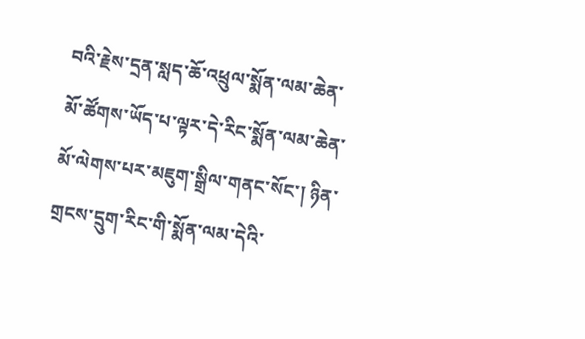བའི་རྗེས་དྲན་སླད་ཆོ་འཕྲུལ་སྨོན་ལམ་ཆེན་མོ་ཚོགས་ཡོད་པ་ལྟར་དེ་རིང་སྨོན་ལམ་ཆེན་མོ་ལེགས་པར་མཇུག་སྒྲིལ་གནང་སོང་། ཉིན་གྲངས་དྲུག་རིང་གི་སྨོན་ལམ་དེའི་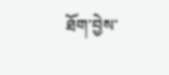ཐོག་བྱེས་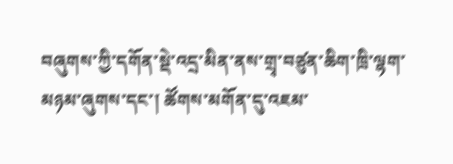བཞུགས་ཀྱི་དགོན་སྡེ་འདྲ་མིན་ནས་གྲྭ་བཙུན་ཆིག་ཁྲི་ལྷག་མཉམ་ཞུགས་དང་། ཚོགས་མགོན་དུ་འཇམ་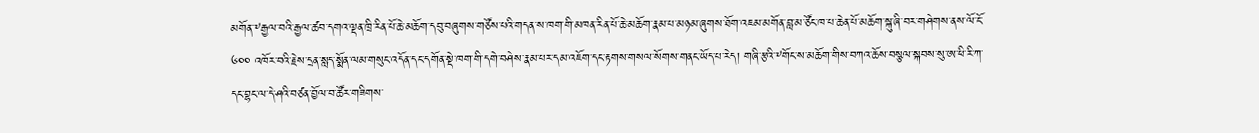མགོན་༸རྒྱལ་བའི་རྒྱལ་ཚབ་དགའ་ལྡན་ཁྲི་རིན་པོ་ཆེ་མཆོག་དབུ་བཞུགས་གཙོས་པའི་གདན་ས་ཁག་གི་མཁན་རིན་པོ་ཆེ་མཆོག་རྣམ་པ་མཉམ་ཞུགས་ཐོག་འཇམ་མགོན་བླ་མ་ཙོང་ཁ་པ་ཆེན་པོ་མཆོག་སྐུ་ཞི་བར་གཤེགས་ནས་ལོ་ངོ་ ༦༠༠ འཁོར་བའི་རྗེས་དྲན་སླད་སྨོན་ལམ་གསུང་འདོན་དང་དགོན་སྡེ་ཁག་གི་དགེ་བཤེས་རྣམ་པར་དམ་འཇོག་དང་རྟགས་གསལ་སོགས་གནང་ཡོད་པ་རེད། གཞི་རྩའི་༸གོང་ས་མཆོག་གིས་བཀའ་ཆོས་བསྩལ་སྐབས་སུ་ཨ་ཕི་རི་ཀ་དང་བྷང་ལ་དེ་ཤའི་བཙན་བྱོལ་བ་ཚོར་གཟིགས་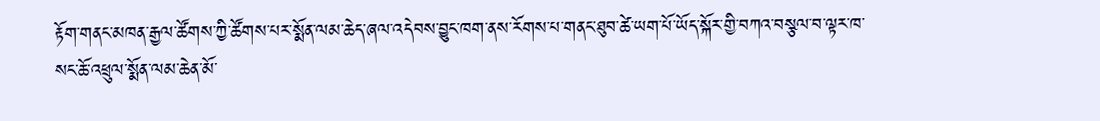རྟོག་གནང་མཁན་རྒྱལ་ཚོགས་ཀྱི་ཚོགས་པར་སྨོན་ལམ་ཆེད་ཞལ་འདེབས་བྱུང་ཁག་ནས་རོགས་པ་གནང་ཐུབ་ཚེ་ཡག་པོ་ཡོད་སྐོར་གྱི་བཀའ་བསྩལ་བ་ལྟར་ཁ་སང་ཆོ་འཕྲུལ་སྨོན་ལམ་ཆེན་མོ་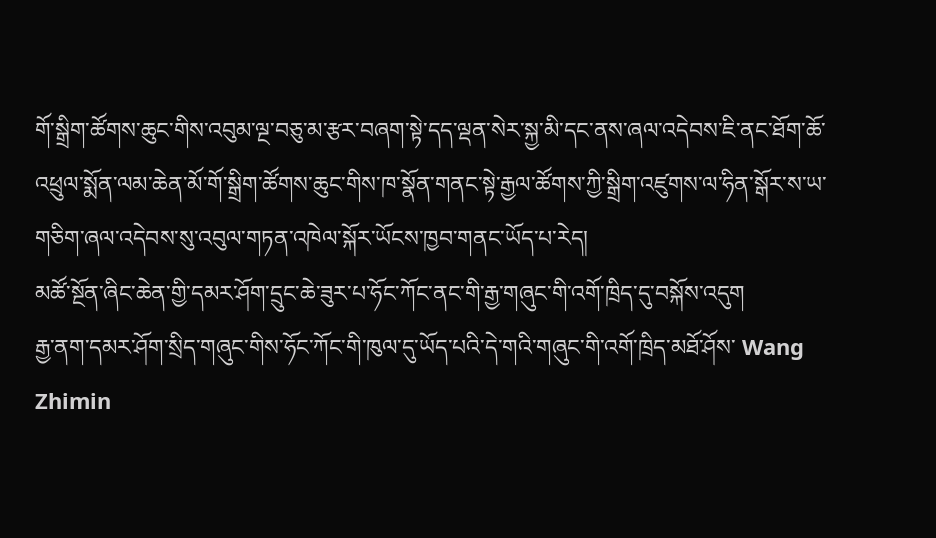གོ་སྒྲིག་ཚོགས་ཆུང་གིས་འབུམ་ལྔ་བཅུ་མ་རྩར་བཞག་སྟེ་དད་ལྡན་སེར་སྐྱ་མི་དང་ནས་ཞལ་འདེབས་ཇི་ནང་ཐོག་ཆོ་འཕྲུལ་སྨོན་ལམ་ཆེན་མོ་གོ་སྒྲིག་ཚོགས་ཆུང་གིས་ཁ་སྣོན་གནང་སྟེ་རྒྱལ་ཚོགས་ཀྱི་སྒྲིག་འཛུགས་ལ་ཧིན་སྒོར་ས་ཡ་གཅིག་ཞལ་འདེབས་སུ་འབུལ་གཏན་འཁེལ་སྐོར་ཡོངས་ཁྱབ་གནང་ཡོད་པ་རེད།
མཚོ་སྔོན་ཞིང་ཆེན་གྱི་དམར་ཤོག་དྲུང་ཆེ་ཟུར་པ་ཧོང་ཀོང་ནང་གི་རྒྱ་གཞུང་གི་འགོ་ཁྲིད་དུ་བསྐོས་འདུག
རྒྱ་ནག་དམར་ཤོག་སྲིད་གཞུང་གིས་ཧོང་ཀོང་གི་ཁུལ་དུ་ཡོད་པའི་དེ་གའི་གཞུང་གི་འགོ་ཁྲིད་མཐོ་ཤོས་ Wang Zhimin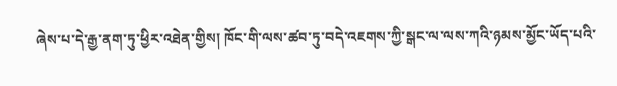ཞེས་པ་དེ་རྒྱ་ནག་ཏུ་ཕྱིར་འཐེན་གྱིས། ཁོང་གི་ལས་ཚབ་ཏུ་བདེ་འཇགས་ཀྱི་སྒང་ལ་ལས་ཀའི་ཉམས་མྱོང་ཡོད་པའི་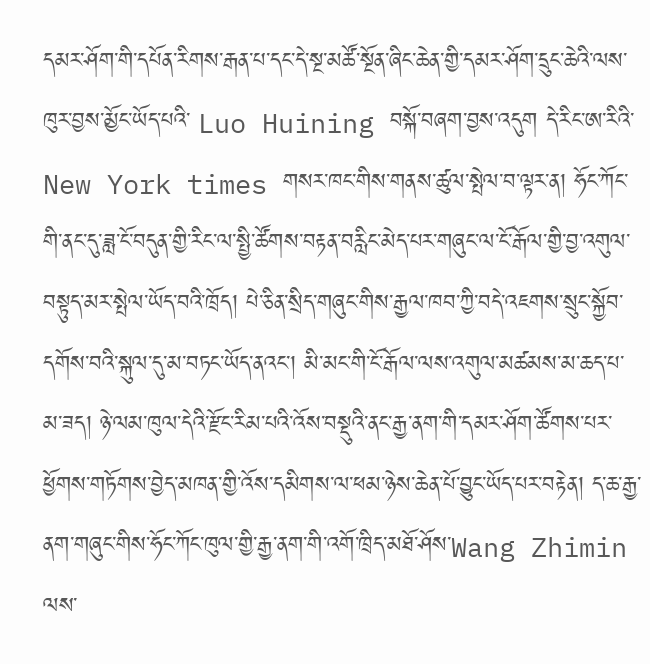དམར་ཤོག་གི་དཔོན་རིགས་རྒན་པ་དང་དེ་སྔ་མཚོ་སྔོན་ཞིང་ཆེན་གྱི་དམར་ཤོག་དྲུང་ཆེའི་ལས་ཁུར་བྱས་མྱོང་ཡོད་པའི་ Luo Huining བསྐོ་བཞག་བྱས་འདུག དེ་རིང་ཨ་རིའི་ New York times གསར་ཁང་གིས་གནས་ཚུལ་སྤེལ་བ་ལྟར་ན། ཧོང་ཀོང་གི་ནང་དུ་ཟླ་ངོ་བདུན་གྱི་རིང་ལ་སྤྱི་ཚོགས་བརྟན་བརླིང་མེད་པར་གཞུང་ལ་ངོ་རྒོལ་གྱི་བྱ་འགུལ་བསྟུད་མར་སྤེལ་ཡོད་བའི་ཁྲོད། པེ་ཅིན་སྲིད་གཞུང་གིས་རྒྱལ་ཁབ་ཀྱི་བདེ་འཇགས་སྲུང་སྐྱོབ་དགོས་བའི་སྐུལ་དུ་མ་བཏང་ཡོད་ནའང་། མི་མང་གི་ངོ་རྒོལ་ལས་འགུལ་མཚམས་མ་ཆད་པ་མ་ཟད། ཉེ་ལམ་ཁུལ་དེའི་རྫོང་རིམ་པའི་འོས་བསྡུའི་ནང་རྒྱ་ནག་གི་དམར་ཤོག་ཚོགས་པར་ཕྱོགས་གཏོགས་བྱེད་མཁན་གྱི་འོས་དམིགས་ལ་ཕམ་ཉེས་ཆེན་པོ་བྱུང་ཡོད་པར་བརྟེན། ད་ཆ་རྒྱ་ནག་གཞུང་གིས་ཧོང་ཀོང་ཁུལ་གྱི་རྒྱ་ནག་གི་འགོ་ཁྲིད་མཐོ་ཤོས་Wang Zhimin ལས་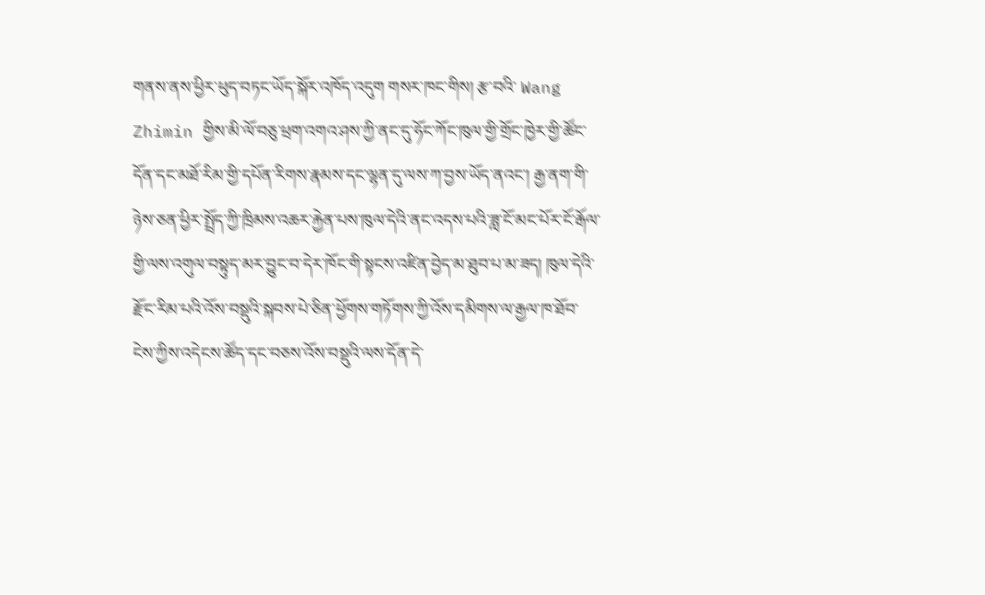གནས་ནས་ཕྱིར་ཕུད་བཏང་ཡོད་སྐོར་འཁོད་འདུག གསར་ཁང་གིས། རྩ་བའི་ Wang Zhimin གྱིས་མི་ལོ་བཅུ་ཕྲག་འགའ་ཤས་ཀྱི་ནང་དུ་ཧོང་ཀོང་ཁུལ་གྱི་གྲོང་ཁྱེར་གྱི་ཚོང་དོན་དང་མཐོ་རིམ་གྱི་དཔོན་རིགས་རྣམས་དང་ལྷན་དུ་ལས་ཀ་བྱས་ཡོད་ནའང་། རྒྱ་ནག་གི་ཉེས་ཅན་ཕྱིར་སྤྲོད་ཀྱི་ཁྲིམས་འཆར་རྐྱེན་པས་ཁུལ་དེའི་ནང་འདས་པའི་ཟླ་ངོ་མང་པོར་ངོ་རྒོལ་གྱི་ལས་འགུལ་བསྟུད་མར་བྱུང་བ་དེར་ཁོང་གི་སྟངས་འཛིན་བྱེད་མ་ཐུབ་པ་མ་ཟད། ཁུལ་དེའི་རྫོང་རིམ་པའི་འོས་བསྡུའི་སྐབས་པེ་ཅིན་ཕྱོགས་གཏོགས་ཀྱི་འོས་དམིགས་ལ་རྒྱལ་ཁ་ཐོབ་ངེས་ཀྱིས་འདེངས་ཚོད་དང་བཅས་འོས་བསྡུའི་ལས་དོན་དེ་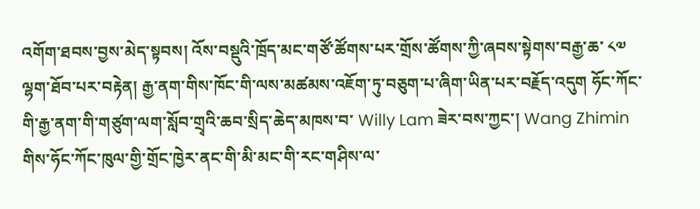འགོག་ཐབས་བྱས་མེད་སྟབས། འོས་བསྡུའི་ཁྲོད་མང་གཙོ་ཚོགས་པར་གྲོས་ཚོགས་ཀྱི་ཞབས་སྟེགས་བརྒྱ་ཆ་ ༨༧ ལྷག་ཐོབ་པར་བརྟེན། རྒྱ་ནག་གིས་ཁོང་གི་ལས་མཚམས་འཇོག་ཏུ་བཅུག་པ་ཞིག་ཡིན་པར་བརྗོད་འདུག ཧོང་ཀོང་གི་རྒྱ་ནག་གི་གཙུག་ལག་སློབ་གྲྭའི་ཆབ་སྲིད་ཆེད་མཁས་བ་ Willy Lam ཟེར་བས་ཀྱང་། Wang Zhimin གིས་ཧོང་ཀོང་ཁུལ་གྱི་གྲོང་ཁྱེར་ནང་གི་མི་མང་གི་རང་གཤིས་ལ་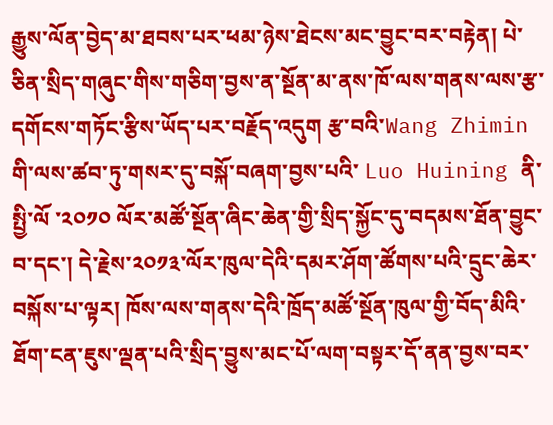རྒྱུས་ལོན་བྱེད་མ་ཐབས་པར་ཕམ་ཉེས་ཐེངས་མང་བྱུང་བར་བརྟེན། པེ་ཅིན་སྲིད་གཞུང་གིས་གཅིག་བྱས་ན་སྔོན་མ་ནས་ཁོ་ལས་གནས་ལས་རྩ་དགོངས་གཏོང་རྩིས་ཡོད་པར་བརྗོད་འདུག རྩ་བའི་Wang Zhimin གི་ལས་ཚབ་ཏུ་གསར་དུ་བསྐོ་བཞག་བྱས་པའི་ Luo Huining ནི་ སྤྱི་ལོ ་༢༠༡༠ ལོར་མཚོ་སྔོན་ཞིང་ཆེན་གྱི་སྲིད་སྐྱོང་དུ་བདམས་ཐོན་བྱུང་བ་དང་། དེ་རྗེས་༢༠༡༣་ལོར་ཁུལ་དེའི་དམར་ཤོག་ཚོགས་པའི་དྲུང་ཆེར་བསྐོས་པ་ལྟར། ཁོས་ལས་གནས་དེའི་ཁྲོད་མཚོ་སྔོན་ཁུལ་གྱི་བོད་མིའི་ཐོག་ངན་ཇུས་ལྡན་པའི་སྲིད་བྱུས་མང་པོ་ལག་བསྟར་དོ་ནན་བྱས་བར་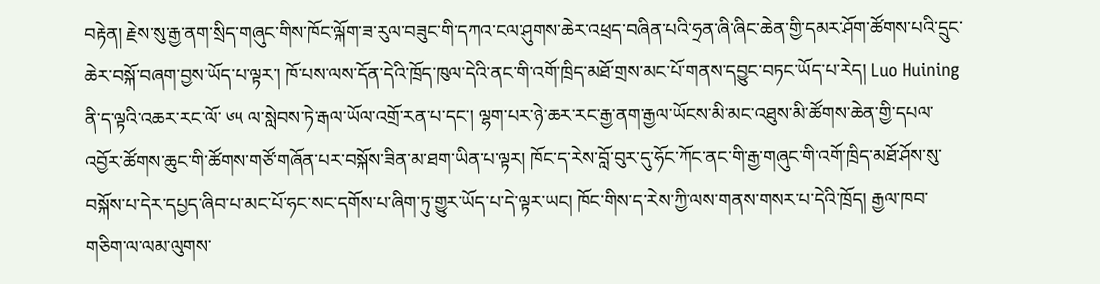བརྟེན། རྗེས་སུ་རྒྱ་ནག་སྲིད་གཞུང་གིས་ཁོང་ལྐོག་ཟ་རུལ་བཟུང་གི་དཀའ་ངལ་ཤུགས་ཆེར་འཕྲད་བཞིན་པའི་ཧྲན་ཞི་ཞིང་ཆེན་གྱི་དམར་ཤོག་ཚོགས་པའི་དྲུང་ཆེར་བསྐོ་བཞག་བྱས་ཡོད་པ་ལྟར་། ཁོ་པས་ལས་དོན་དེའི་ཁྲོད་ཁུལ་དེའི་ནང་གི་འགོ་ཁྲིད་མཐོ་གྲས་མང་པོ་གནས་དབྱུང་བཏང་ཡོད་པ་རེད། Luo Huining ནི་ད་ལྟའི་འཆར་རང་ལོ་ ༦༥ ལ་སླེབས་ཏེ་རྒལ་ཡོལ་འགྲོ་རན་པ་དང་། ལྷག་པར་ཉེ་ཆར་རང་རྒྱ་ནག་རྒྱལ་ཡོངས་མི་མང་འཐུས་མི་ཚོགས་ཆེན་གྱི་དཔལ་འབྱོར་ཚོགས་ཆུང་གི་ཚོགས་གཙོ་གཞོན་པར་བསྐོས་ཟིན་མ་ཐག་ཡིན་པ་ལྟར། ཁོང་ད་རེས་བློ་བུར་དུ་ཧོང་ཀོང་ནང་གི་རྒྱ་གཞུང་གི་འགོ་ཁྲིད་མཐོ་ཤོས་སུ་བསྐོས་པ་དེར་དཔྱད་ཞིབ་པ་མང་པོ་ཧང་སང་དགོས་པ་ཞིག་ཏུ་གྱུར་ཡོད་པ་དེ་ལྟར་ཡང། ཁོང་གིས་ད་རེས་ཀྱི་ལས་གནས་གསར་པ་དེའི་ཁྲོད། རྒྱལ་ཁབ་གཅིག་ལ་ལམ་ལུགས་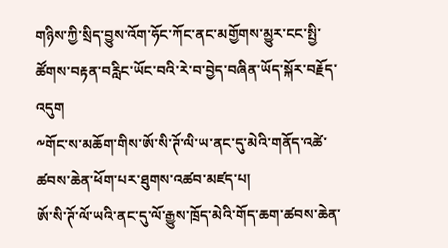གཉིས་ཀྱི་སྲིད་བྱུས་འོག་ཧོང་ཀོང་ནང་མགྱོགས་མྱུར་ངང་སྤྱི་ཚོགས་བརྟན་བརླིང་ཡོང་བའི་རེ་བ་བྱེད་བཞིན་ཡོད་སྐོར་བརྗོད་འདུག
༸གོང་ས་མཆོག་གིས་ཨོ་སི་ཊོ་ལི་ཡ་ནང་དུ་མེའི་གནོད་འཚེ་ཚབས་ཆེན་ཕོག་པར་ཐུགས་འཚབ་མཛད་པ།
ཨོ་སི་ཊོ་ལོ་ཡའི་ནང་དུ་ལོ་རྒྱུས་ཁྲོད་མེའི་གོད་ཆག་ཚབས་ཆེན་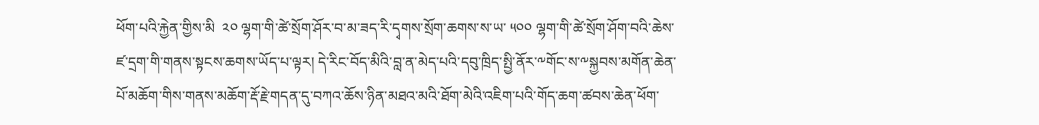ཕོག་པའི་རྐྱེན་གྱིས་མི  ༢༠ ལྷག་གི་ཚེ་སྲོག་ཤོར་བ་མ་ཟད་རི་དྭགས་སྲོག་ཆགས་ས་ཡ་ ༥༠༠ ལྷག་གི་ཚེ་སྲོག་ཤོག་བའི་ཆེས་ཛ་དྲག་གི་གནས་སྟངས་ཆགས་ཡོད་པ་ལྟར། དེ་རིང་བོད་མིའི་བླ་ན་མེད་པའི་དབུ་ཁྲིད་སྤྱི་ནོར་༸གོང་ས་༸སྐྱབས་མགོན་ཆེན་པོ་མཆོག་གིས་གནས་མཆོག་རྡོ་རྗེ་གདན་དུ་བཀའ་ཆོས་ཉིན་མཐའ་མའི་ཐོག་མེའི་འཇིག་པའི་གོད་ཆག་ཚབས་ཆེན་ཕོག་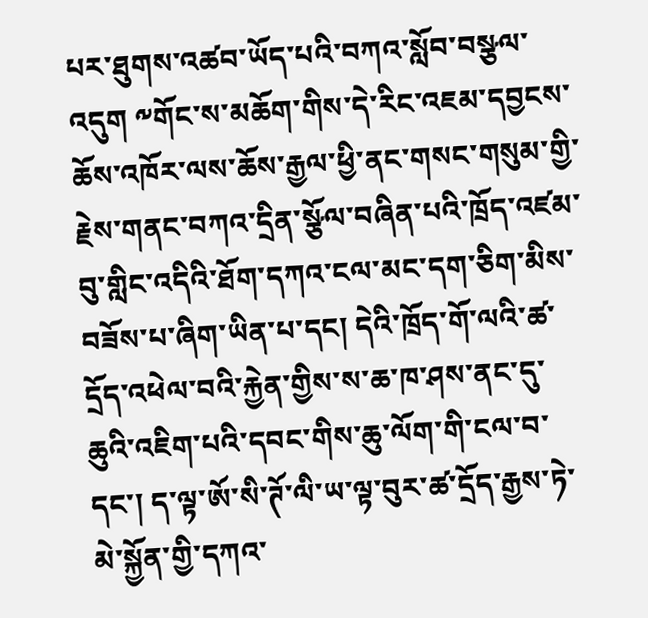པར་ཐུགས་འཚབ་ཡོད་པའི་བཀའ་སློབ་བསྩལ་འདུག ༸གོང་ས་མཆོག་གིས་དེ་རིང་འཇམ་དབྱངས་ཆོས་འཁོར་ལས་ཆོས་རྒྱལ་ཕྱི་ནང་གསང་གསུམ་གྱི་རྗེས་གནང་བཀའ་དྲིན་སྩོལ་བཞིན་པའི་ཁྲོད་འཛམ་བུ་གླིང་འདིའི་ཐོག་དཀའ་ངལ་མང་དག་ཅིག་མིས་བཟོས་པ་ཞིག་ཡིན་པ་དང། དེའི་ཁྲོད་གོ་ལའི་ཚ་དྲོད་འཕེལ་བའི་རྐྱེན་གྱིས་ས་ཆ་ཁ་ཤས་ནང་དུ་ཆུའི་འཇིག་པའི་དབང་གིས་ཆུ་ལོག་གི་ངལ་བ་དང་། ད་ལྟ་ཨོ་སི་ཊོ་ལི་ཡ་ལྟ་བུར་ཚ་དྲོད་རྒྱས་ཏེ་མེ་སྐྱོན་གྱི་དཀའ་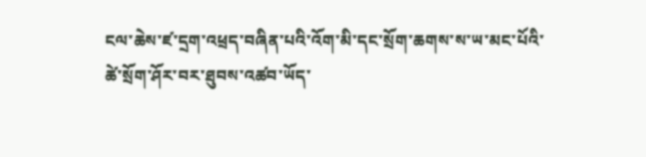ངལ་ཆེས་ཛ་དྲག་འཕྲད་བཞིན་པའི་འོག་མི་དང་སྲོག་ཆགས་ས་ཡ་མང་པོའི་ཚེ་སྲོག་ཤོར་བར་ཐུབས་འཚབ་ཡོད་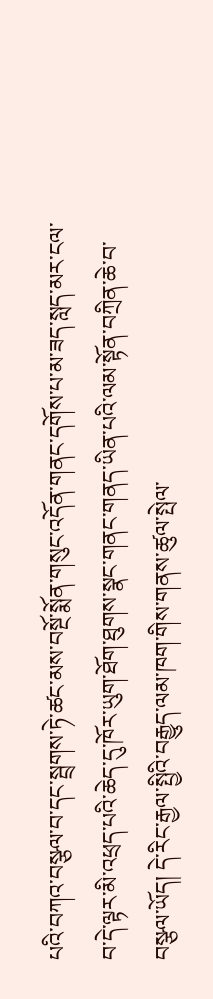པའི་བཀའ་བསྩལ་བ་དང་སྦྲགས་ཏེ་ཚང་མས་བསྔོ་སྨོན་གསུང་འདོན་གནང་དགོས་པ་མ་ཟད་སླད་མར་ངལ་བ་དེ་ལྟར་མི་འཕྲད་པའི་ཆེད་དུ་ཁོར་ཡུག་ཐོག་ཐུགས་སྣང་གནང་གནད་ཡིན་པའི་ལམ་སྟོན་བཀྲིན་ཆེ་བ་བསྩལ་ཡོད། དེ་རིང་རྒྱལ་སྤྱིའི་བརྒྱུད་ལམ་ཁག་གིས་གནས་ཚུལ་སྤེལ་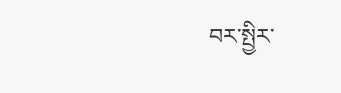བར་སྤྱིར་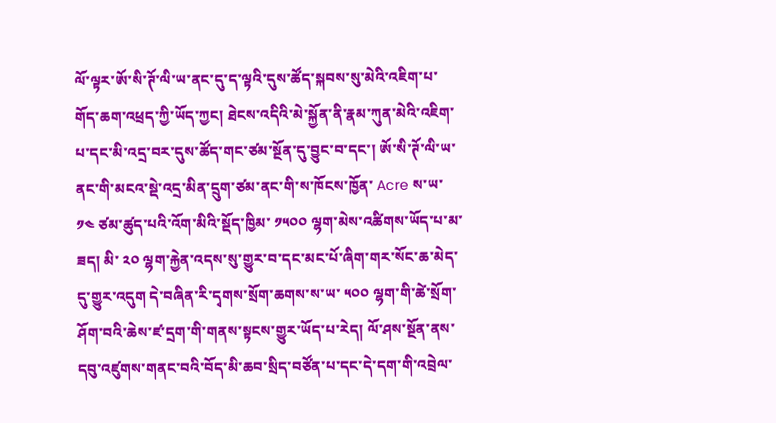ལོ་ལྟར་ཨོ་སི་ཊོ་ལི་ཡ་ནང་དུ་ད་ལྟའི་དུས་ཚོད་སྐབས་སུ་མེའི་འཇིག་པ་གོད་ཆག་འཕྲད་ཀྱི་ཡོད་ཀྱང། ཐེངས་འདིའི་མེ་སྐྱོན་ནི་རྣམ་ཀུན་མེའི་འཇིག་པ་དང་མི་འདྲ་བར་དུས་ཚོད་གང་ཙམ་སྔོན་དུ་བྱུང་བ་དང་། ཨོ་སི་ཊོ་ལི་ཡ་ནང་གི་མངའ་སྡེ་འདྲ་མིན་དྲུག་ཙམ་ནང་གི་ས་ཁོངས་ཁྱོན་ Acre ས་ཡ་ ༡༤ ཙམ་ཚུད་པའི་འོག་མིའི་སྡོད་ཁྱིམ་ ༡༥༠༠ ལྷག་མེས་འཚིགས་ཡོད་པ་མ་ཟད། མི་ ༢༠ ལྷག་རྐྱེན་འདས་སུ་གྱུར་བ་དང་མང་པོ་ཞིག་གར་སོང་ཆ་མེད་དུ་གྱུར་འདུག དེ་བཞིན་རི་དྭགས་སྲོག་ཆགས་ས་ཡ་ ༥༠༠ ལྷག་གི་ཚེ་སྲོག་ཤོག་བའི་ཆེས་ཛ་དྲག་གི་གནས་སྟངས་གྱུར་ཡོད་པ་རེད། ལོ་ཤས་སྔོན་ནས་དབུ་འཛུགས་གནང་བའི་བོད་མི་ཆབ་སྲིད་བཙོན་པ་དང་དེ་དག་གི་འབྲེལ་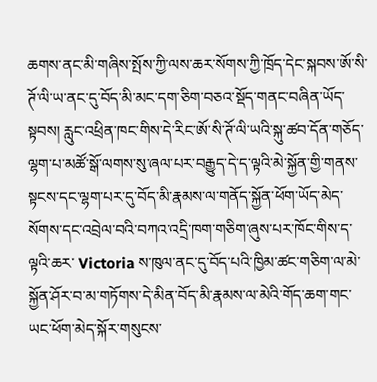ཆགས་ནང་མི་གཞིས་སྤོས་ཀྱི་ལས་ཆར་སོགས་ཀྱི་ཁྲོད་དེང་སྐབས་ཨོ་སི་ཊོ་ལི་ཡ་ནང་དུ་བོད་མི་མང་དག་ཅིག་བཅའ་སྡོད་གནང་བཞིན་ཡོད་སྟབས། རླུང་འཕྲིན་ཁང་གིས་དེ་རིང་ཨོ་སི་ཊོ་ལི་ཡའི་སྐུ་ཚབ་དོན་གཅོད་ལྷག་པ་མཚོ་སྒོ་ལགས་སུ་ཞལ་པར་བརྒྱུད་དེ་ད་ལྟའི་མེ་སྐྱོན་གྱི་གནས་སྟངས་དང་ལྷག་པར་དུ་བོད་མི་རྣམས་ལ་གནོད་སྐྱོན་ཕོག་ཡོད་མེད་སོགས་དང་འབྲེལ་བའི་བཀའ་འདྲི་ཁག་གཅིག་ཞུས་པར་ཁོང་གིས་ད་ལྟའི་ཆར་ Victoria ས་ཁུལ་ནང་དུ་བོད་པའི་ཁྱིམ་ཚང་གཅིག་ལ་མེ་སྐྱོན་ཤོར་བ་མ་གཏོགས་དེ་མིན་བོད་མི་རྣམས་ལ་མེའི་གོད་ཆག་གང་ཡང་ཕོག་མེད་སྐོར་གསུངས་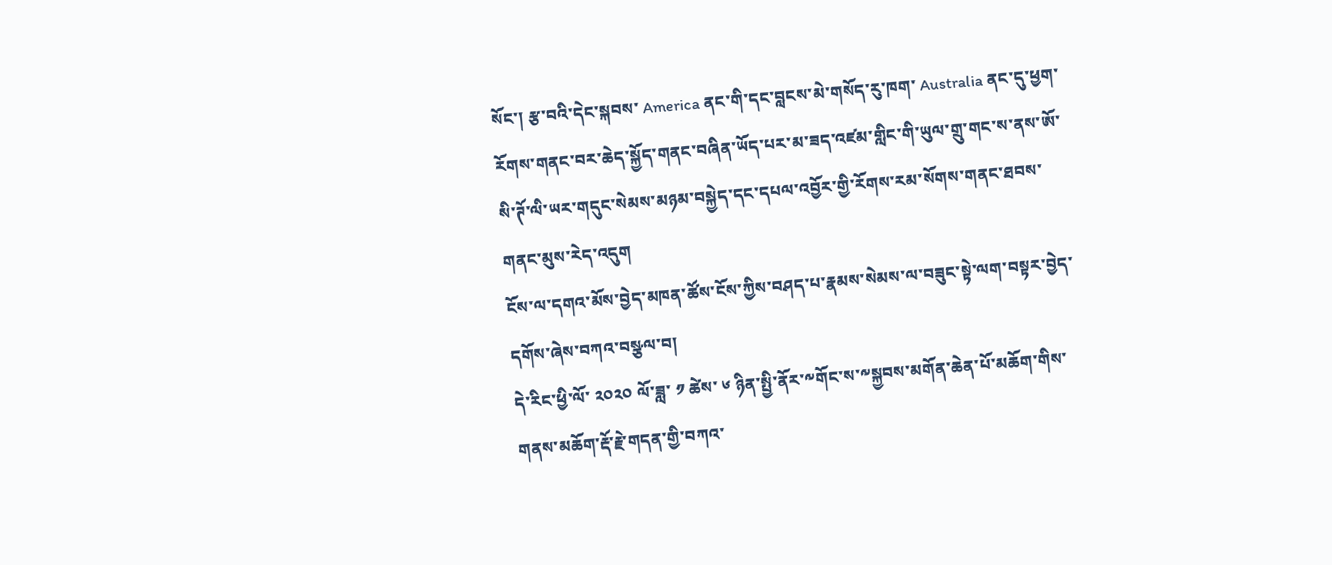སོང་། རྩ་བའི་དེང་སྐབས་ America ནང་གི་དང་བླངས་མེ་གསོད་རུ་ཁག་ Australia ནང་དུ་ཕྱག་རོགས་གནང་བར་ཆེད་སྐྱོད་གནང་བཞིན་ཡོད་པར་མ་ཟད་འཛམ་གླིང་གི་ཡུལ་གྲུ་གང་ས་ནས་ཨོ་སི་ཊོ་ལི་ཡར་གདུང་སེམས་མཉམ་བསྐྱེད་དང་དཔལ་འབྱོར་གྱི་རོགས་རམ་སོགས་གནང་ཐབས་གནང་མུས་རེད་འདུག
ངོས་ལ་དགའ་མོས་བྱེད་མཁན་ཚོས་ངོས་ཀྱིས་བཤད་པ་རྣམས་སེམས་ལ་བཟུང་སྟེ་ལག་བསྟར་བྱེད་དགོས་ཞེས་བཀའ་བསྩལ་བ།
དེ་རིང་ཕྱི་ལོ་ ༢༠༢༠ ལོ་ཟླ་ ༡ ཚེས་ ༦ ཉིན་སྤྱི་ནོར་༸གོང་ས་༸སྐྱབས་མགོན་ཆེན་པོ་མཆོག་གིས་གནས་མཆོག་རྡོ་རྗེ་གདན་གྱི་བཀའ་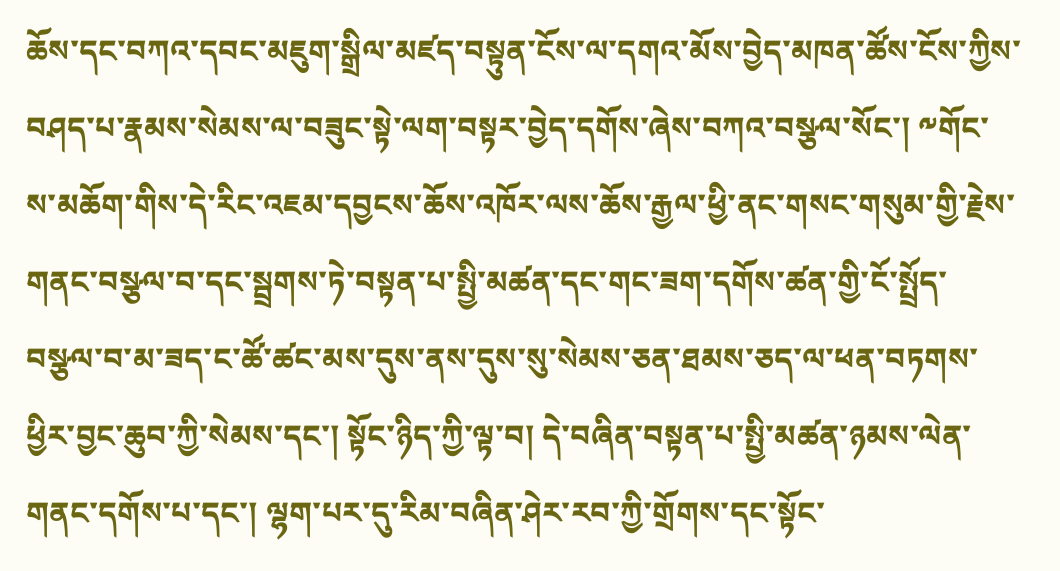ཆོས་དང་བཀའ་དབང་མཇུག་སྒྲིལ་མཛད་བསྟུན་ངོས་ལ་དགའ་མོས་བྱེད་མཁན་ཚོས་ངོས་ཀྱིས་བཤད་པ་རྣམས་སེམས་ལ་བཟུང་སྟེ་ལག་བསྟར་བྱེད་དགོས་ཞེས་བཀའ་བསྩལ་སོང་། ༸གོང་ས་མཆོག་གིས་དེ་རིང་འཇམ་དབྱངས་ཆོས་འཁོར་ལས་ཆོས་རྒྱལ་ཕྱི་ནང་གསང་གསུམ་གྱི་རྗེས་གནང་བསྩལ་བ་དང་སྦྲགས་ཏེ་བསྟན་པ་སྤྱི་མཚན་དང་གང་ཟག་དགོས་ཚན་གྱི་ངོ་སྤྲོད་བསྩལ་བ་མ་ཟད་ང་ཚོ་ཚང་མས་དུས་ནས་དུས་སུ་སེམས་ཅན་ཐམས་ཅད་ལ་ཕན་བཏགས་ཕྱིར་བྱང་ཆུབ་ཀྱི་སེམས་དང་། སྟོང་ཉིད་ཀྱི་ལྟ་བ། དེ་བཞིན་བསྟན་པ་སྤྱི་མཚན་ཉམས་ལེན་གནང་དགོས་པ་དང་། ལྷག་པར་དུ་རིམ་བཞིན་ཤེར་རབ་ཀྱི་གྲོགས་དང་སྟོང་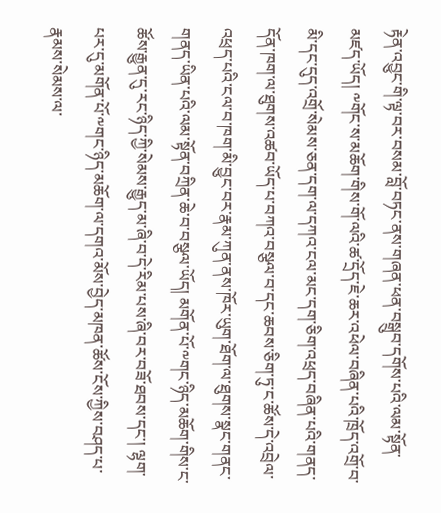རྟེན་འབྱུང་གི་ལྟ་བར་བསམ་བློ་བཏང་ནས་གཞན་ཕན་བསྒྲུབ་དགོས་པའི་ལམ་སྟོན་མཛད་ཡོད། ༸གོང་ས་མཆོག་གིས་གོ་ལའི་ཚ་དྲོད་ཇེ་ཆར་འཕེལ་བཞིན་པའི་ཁྲོད་འགྲོ་བ་མི་དང་དུད་འགྲོ་སེམས་ཅན་དག་ལ་དཀའ་ངལ་མང་དག་ཅིག་འཕྲད་བཞིན་པའི་གནད་དོན་ཁག་ལ་ཐུགས་འཚབ་ཡོད་པ་བཀའ་བསྩལ་བ་དང་ཆབས་ཅིག་ཏུ་ང་ཚོས་དེ་འབྲེལ་འཕྲད་པའི་ངལ་བ་ཁག་མི་བྱུང་བར་རྣམ་ཀུན་ནས་ཁོར་ཡུག་ཐོག་ལ་ཐུགས་སྣང་གནང་གནད་ཡིན་པའི་ལམ་སྟོན་བཀྲིན་ཆེ་བ་བསྩལ་ཡོད། མགོན་པོ་༸གང་ཉིད་མཆོག་གིས་ང་ཚོས་རྒྱུན་དུ་རང་ཉིད་ཀྱི་སེམས་རྒྱུད་མ་ཞི་བ་དེ་རིམ་པས་ཞི་བར་བཟོ་ཐབས་དང་། ལྷག་པར་དུ་མགོན་པོ་༸གང་ཉིད་མཆོག་ལ་དགའ་མོས་བྱེད་མཁན་ཚོས་ངོས་ཀྱིས་བཤད་པ་རྣམས་སེམས་ལ་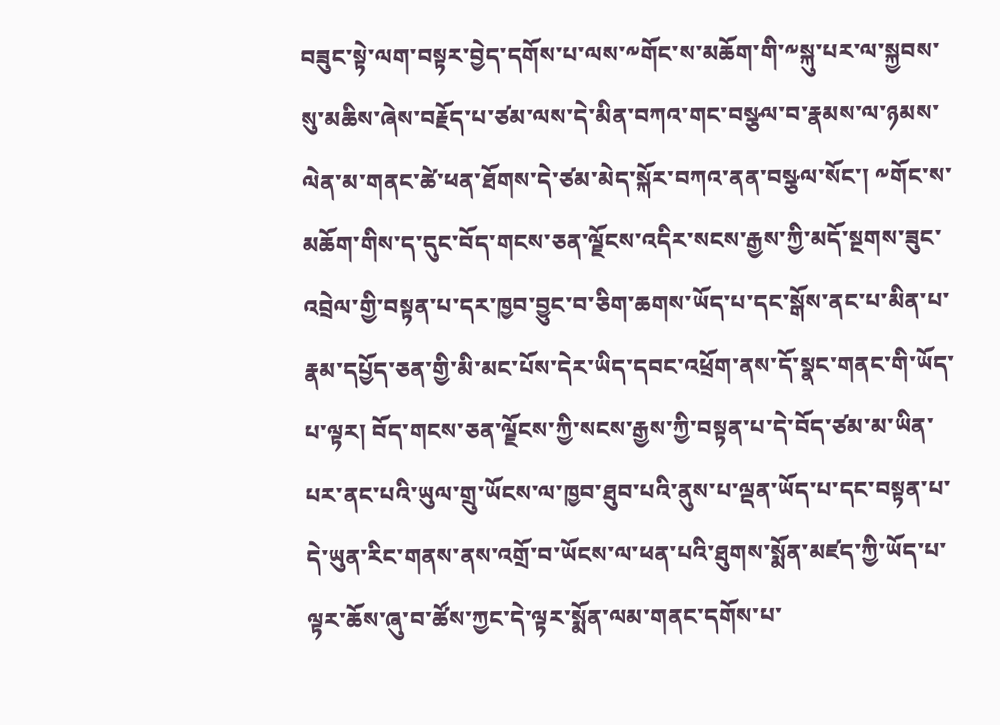བཟུང་སྟེ་ལག་བསྟར་བྱེད་དགོས་པ་ལས་༸གོང་ས་མཆོག་གི་༸སྐུ་པར་ལ་སྐྱབས་སུ་མཆིས་ཞེས་བརྗོད་པ་ཙམ་ལས་དེ་མིན་བཀའ་གང་བསྩལ་བ་རྣམས་ལ་ཉམས་ལེན་མ་གནང་ཚེ་ཕན་ཐོགས་དེ་ཙམ་མེད་སྐོར་བཀའ་ནན་བསྩལ་སོང་། ༸གོང་ས་མཆོག་གིས་ད་དུང་བོད་གངས་ཅན་ལྗོངས་འདིར་སངས་རྒྱས་ཀྱི་མདོ་སྔགས་ཟུང་འབྲེལ་གྱི་བསྟན་པ་དར་ཁྱབ་བྱུང་བ་ཅིག་ཆགས་ཡོད་པ་དང་སྒོས་ནང་པ་མིན་པ་རྣམ་དཔྱོད་ཅན་གྱི་མི་མང་པོས་དེར་ཡིད་དབང་འཕྲོག་ནས་དོ་སྣང་གནང་གི་ཡོད་པ་ལྟར། བོད་གངས་ཅན་ལྗོངས་ཀྱི་སངས་རྒྱས་ཀྱི་བསྟན་པ་དེ་བོད་ཙམ་མ་ཡིན་པར་ནང་པའི་ཡུལ་གྲུ་ཡོངས་ལ་ཁྱབ་ཐུབ་པའི་ནུས་པ་ལྡན་ཡོད་པ་དང་བསྟན་པ་དེ་ཡུན་རིང་གནས་ནས་འགྲོ་བ་ཡོངས་ལ་ཕན་པའི་ཐུགས་སྨོན་མཛད་ཀྱི་ཡོད་པ་ལྟར་ཆོས་ཞུ་བ་ཚོས་ཀྱང་དེ་ལྟར་སྨོན་ལམ་གནང་དགོས་པ་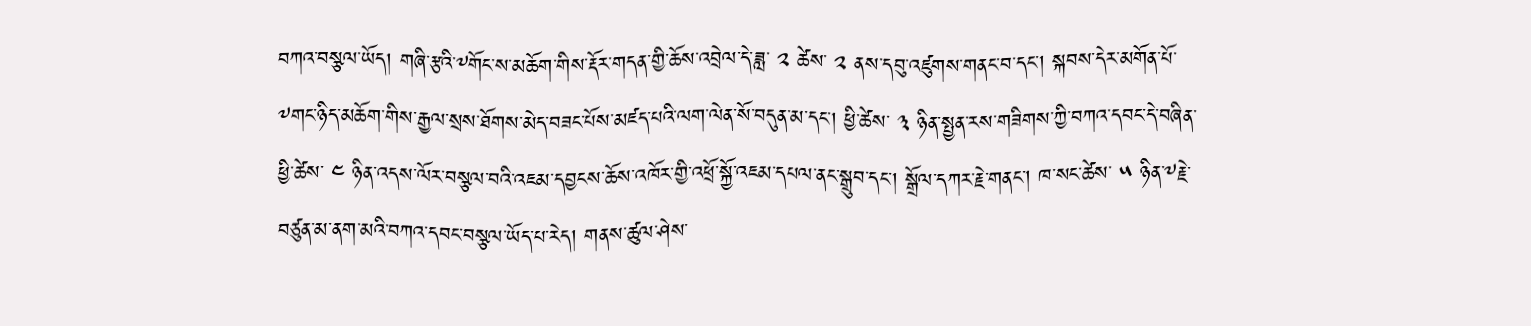བཀའ་བསྩལ་ཡོད། གཞི་རྩའི་༸གོང་ས་མཆོག་གིས་རྡོར་གདན་གྱི་ཆོས་འབྲེལ་དེ་ཟླ་ ༢ ཚེས་ ༢ ནས་དབུ་འཛུགས་གནང་བ་དང་། སྐབས་དེར་མགོན་པོ་༸གང་ཉིད་མཆོག་གིས་རྒྱལ་སྲས་ཐོགས་མེད་བཟང་པོས་མཛད་པའི་ལག་ལེན་སོ་བདུན་མ་དང་། ཕྱི་ཚེས་ ༣ ཉིན་སྤྱན་རས་གཟིགས་ཀྱི་བཀའ་དབང་དེ་བཞིན་ཕྱི་ཚེས་ ༤ ཉིན་འདས་ལོར་བསྩལ་བའི་འཇམ་དབྱངས་ཆོས་འཁོར་གྱི་འཕྲོ་སྐྱོ་འཇམ་དཔལ་ནང་སྒྲུབ་དང་། སྒྲོལ་དཀར་རྗེ་གནང་། ཁ་སང་ཚེས་ ༥ ཉིན་༸རྗེ་བཙུན་མ་ནག་མའི་བཀའ་དབང་བསྩལ་ཡོད་པ་རེད། གནས་ཚུལ་ཤེས་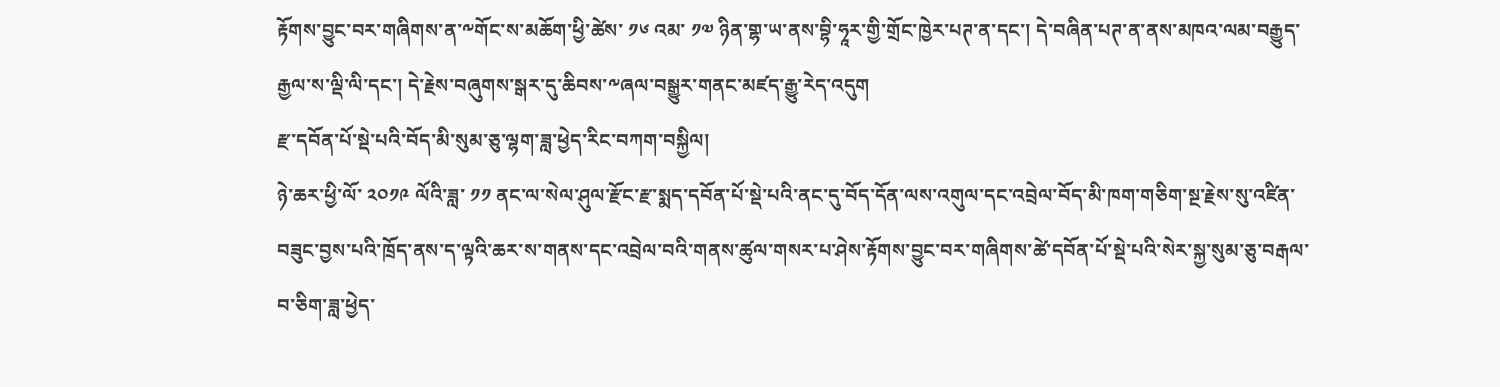རྟོགས་བྱུང་བར་གཞིགས་ན་༸གོང་ས་མཆོག་ཕྱི་ཚེས་ ༡༦ འམ་ ༡༧ ཉིན་གྷ་ཡ་ནས་བྷི་ཧཱར་གྱི་གྲོང་ཁྱེར་པཊ་ན་དང་། དེ་བཞིན་པཊ་ན་ནས་མཁའ་ལམ་བརྒྱུད་རྒྱལ་ས་ལྡི་ལི་དང་། དེ་རྗེས་བཞུགས་སྒར་དུ་ཆིབས་༸ཞལ་བསྒྱུར་གནང་མཛད་རྒྱུ་རེད་འདུག
རྫ་དབོན་པོ་སྡེ་པའི་བོད་མི་སུམ་ཅུ་ལྷག་ཟླ་ཕྱེད་རིང་བཀག་བསྐྱིལ།
ཉེ་ཆར་ཕྱི་ལོ་ ༢༠༡༩ ལོའི་ཟླ་ ༡༡ ནང་ལ་སེལ་ཤུལ་རྫོང་རྫ་སྨད་དབོན་པོ་སྡེ་པའི་ནང་དུ་བོད་དོན་ལས་འགུལ་དང་འབྲེལ་བོད་མི་ཁག་གཅིག་སྔ་རྗེས་སུ་འཛིན་བཟུང་བྱས་པའི་ཁྲོད་ནས་ད་ལྟའི་ཆར་ས་གནས་དང་འབྲེལ་བའི་གནས་ཚུལ་གསར་པ་ཤེས་རྟོགས་བྱུང་བར་གཞིགས་ཚེ་དབོན་པོ་སྡེ་པའི་སེར་སྐྱ་སུམ་ཅུ་བརྒལ་བ་ཅིག་ཟླ་ཕྱེད་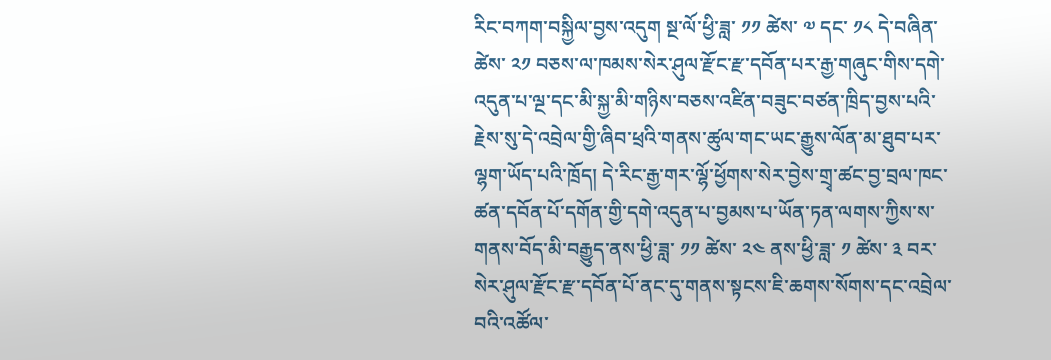རིང་བཀག་བསྐྱིལ་བྱས་འདུག སྔ་ལོ་ཕྱི་ཟླ་ ༡༡ ཚེས་ ༧ དང་ ༡༨ དེ་བཞིན་ཚེས་ ༢༡ བཅས་ལ་ཁམས་སེར་ཤུལ་རྫོང་རྫ་དབོན་པར་རྒྱ་གཞུང་གིས་དགེ་འདུན་པ་ལྔ་དང་མི་སྐྱ་མི་གཉིས་བཅས་འཛིན་བཟུང་བཙན་ཁྲིད་བྱས་པའི་རྗེས་སུ་དེ་འབྲེལ་གྱི་ཞིབ་ཕྲའི་གནས་ཚུལ་གང་ཡང་རྒྱུས་ལོན་མ་ཐུབ་པར་ལྷག་ཡོད་པའི་ཁྲོད། དེ་རིང་རྒྱ་གར་ལྷོ་ཕྱོགས་སེར་བྱེས་གྲྭ་ཚང་བྱ་བྲལ་ཁང་ཚན་དབོན་པོ་དགོན་གྱི་དགེ་འདུན་པ་བྱམས་པ་ཡོན་ཏན་ལགས་ཀྱིས་ས་གནས་བོད་མི་བརྒྱུད་ནས་ཕྱི་ཟླ་ ༡༡ ཚེས་ ༢༤ ནས་ཕྱི་ཟླ་ ༡ ཚེས་ ༣ བར་སེར་ཤུལ་རྫོང་རྫ་དབོན་པོ་ནང་དུ་གནས་སྟངས་ཇི་ཆགས་སོགས་དང་འབྲེལ་བའི་འཚོལ་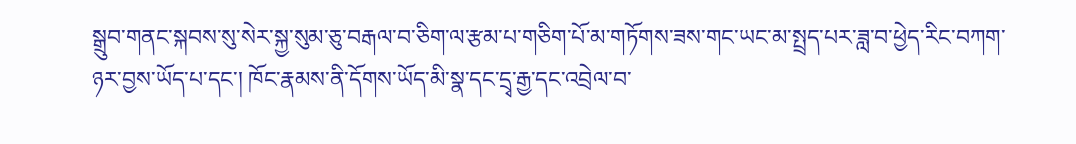སྒྲུབ་གནང་སྐབས་སུ་སེར་སྐྱ་སུམ་ཅུ་བརྒལ་བ་ཅིག་ལ་རྩམ་པ་གཅིག་པོ་མ་གཏོགས་ཟས་གང་ཡང་མ་སྤྲད་པར་ཟླ་བ་ཕྱེད་རིང་བཀག་ཉར་བྱས་ཡོད་པ་དང་། ཁོང་རྣམས་ནི་དོགས་ཡོད་མི་སྣ་དང་དྲྭ་རྒྱ་དང་འབྲེལ་བ་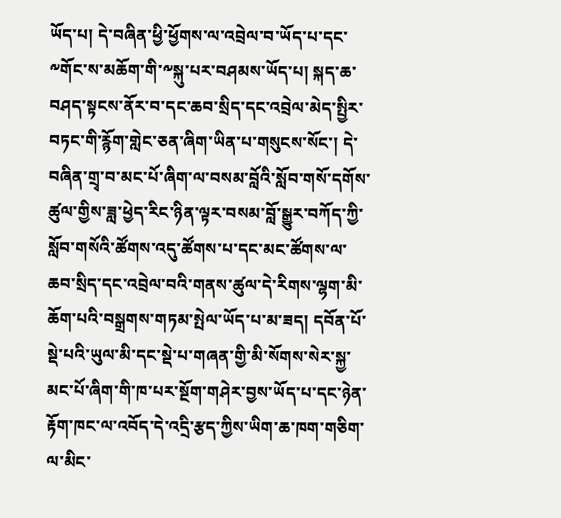ཡོད་པ། དེ་བཞིན་ཕྱི་ཕྱོགས་ལ་འབྲེལ་བ་ཡོད་པ་དང་༸གོང་ས་མཆོག་གི་༸སྐུ་པར་བཤམས་ཡོད་པ། སྐད་ཆ་བཤད་སྟངས་ནོར་བ་དང་ཆབ་སྲིད་དང་འབྲེལ་མེད་སྤྱིར་བཏང་གི་རྙོག་གླེང་ཅན་ཞིག་ཡིན་པ་གསུངས་སོང་། དེ་བཞིན་གྲྭ་བ་མང་པོ་ཞིག་ལ་བསམ་བློའི་སློབ་གསོ་དགོས་ཚུལ་གྱིས་ཟླ་ཕྱེད་རིང་ཉིན་ལྟར་བསམ་བློ་སྒྱུར་བཀོད་ཀྱི་སློབ་གསོའི་ཚོགས་འདུ་ཚོགས་པ་དང་མང་ཚོགས་ལ་ཆབ་སྲིད་དང་འབྲེལ་བའི་གནས་ཚུལ་དེ་རིགས་ལྷག་མི་ཆོག་པའི་བསྒྲགས་གཏམ་སྤེལ་ཡོད་པ་མ་ཟད། དབོན་པོ་སྡེ་པའི་ཡུལ་མི་དང་སྡེ་པ་གཞན་གྱི་མི་སོགས་སེར་སྐྱ་མང་པོ་ཞིག་གི་ཁ་པར་སྔོག་གཤེར་བྱས་ཡོད་པ་དང་ཉེན་རྟོག་ཁང་ལ་འབོད་དེ་འདྲི་རྩད་ཀྱིས་ཡིག་ཆ་ཁག་གཅིག་ལ་མིང་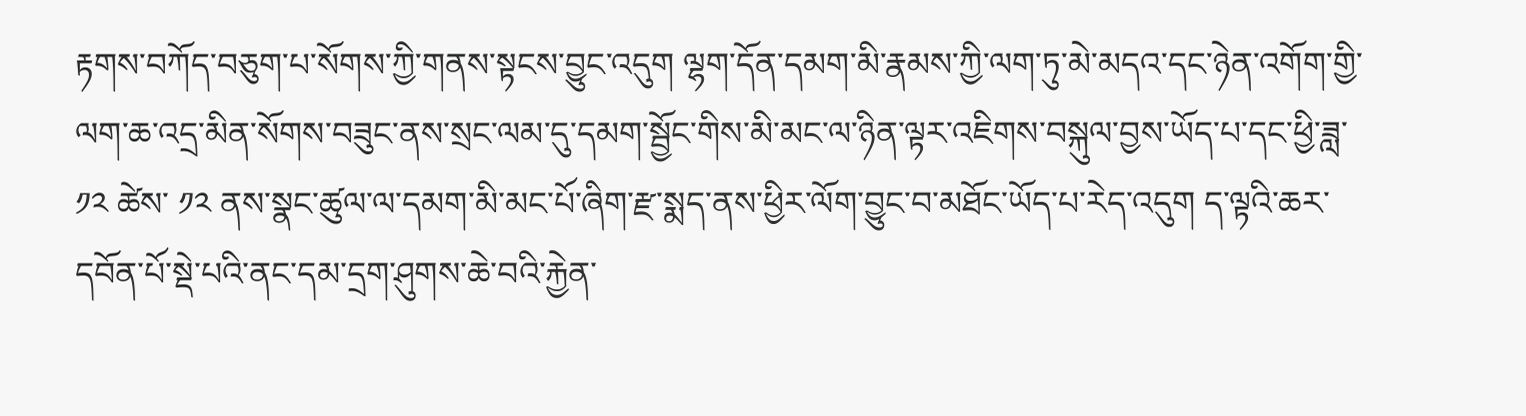རྟགས་བཀོད་བཅུག་པ་སོགས་ཀྱི་གནས་སྟངས་བྱུང་འདུག ལྷག་དོན་དམག་མི་རྣམས་ཀྱི་ལག་ཏུ་མེ་མདའ་དང་ཉེན་འགོག་གྱི་ལག་ཆ་འདྲ་མིན་སོགས་བཟུང་ནས་སྲང་ལམ་དུ་དམག་སྦྱོང་གིས་མི་མང་ལ་ཉིན་ལྟར་འཇིགས་བསྐུལ་བྱས་ཡོད་པ་དང་ཕྱི་ཟླ་ ༡༢ ཚེས་ ༡༢ ནས་སྣང་ཚུལ་ལ་དམག་མི་མང་པོ་ཞིག་རྫ་སྨད་ནས་ཕྱིར་ལོག་བྱུང་བ་མཐོང་ཡོད་པ་རེད་འདུག ད་ལྟའི་ཆར་དབོན་པོ་སྡེ་པའི་ནང་དམ་དྲག་ཤུགས་ཆེ་བའི་རྐྱེན་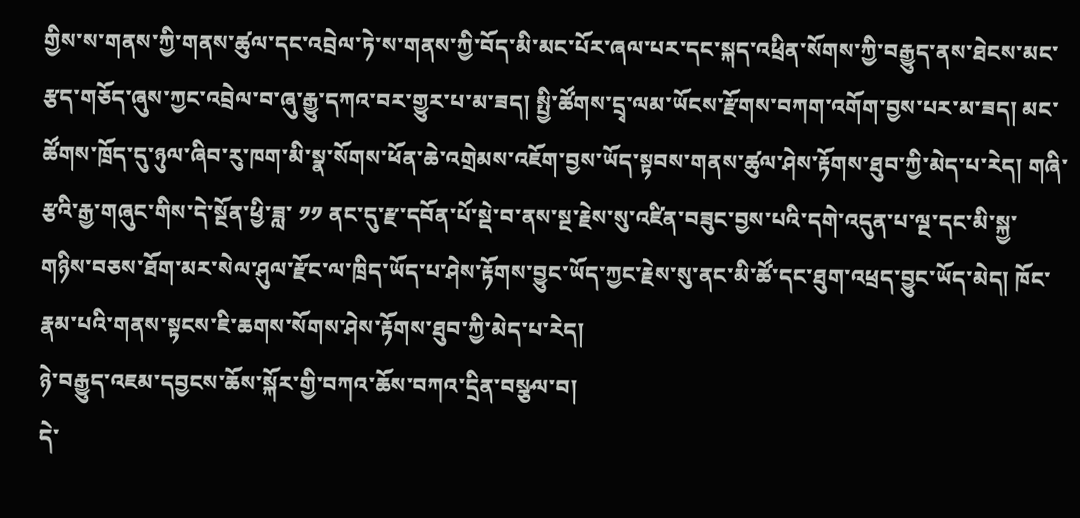གྱིས་ས་གནས་ཀྱི་གནས་ཚུལ་དང་འབྲེལ་ཏེ་ས་གནས་ཀྱི་བོད་མི་མང་པོར་ཞལ་པར་དང་སྐད་འཕྲིན་སོགས་ཀྱི་བརྒྱུད་ནས་ཐེངས་མང་རྩད་གཅོད་ཞུས་ཀྱང་འབྲེལ་བ་ཞུ་རྒྱུ་དཀའ་བར་གྱུར་པ་མ་ཟད། སྤྱི་ཚོགས་དྲྭ་ལམ་ཡོངས་རྫོགས་བཀག་འགོག་བྱས་པར་མ་ཟད། མང་ཚོགས་ཁྲོད་དུ་ཉུལ་ཞིབ་རུ་ཁག་མི་སྣ་སོགས་ཕོན་ཆེ་འགྲེམས་འཇོག་བྱས་ཡོད་སྟབས་གནས་ཚུལ་ཤེས་རྟོགས་ཐུབ་ཀྱི་མེད་པ་རེད། གཞི་རྩའི་རྒྱ་གཞུང་གིས་དེ་སྔོན་ཕྱི་ཟླ་ ༡༡ ནང་དུ་རྫ་དབོན་པོ་སྡེ་བ་ནས་སྔ་རྗེས་སུ་འཛིན་བཟུང་བྱས་པའི་དགེ་འདུན་པ་ལྔ་དང་མི་སྐྱ་གཉིས་བཅས་ཐོག་མར་སེལ་ཤུལ་རྫོང་ལ་ཁྲིད་ཡོད་པ་ཤེས་རྟོགས་བྱུང་ཡོད་ཀྱང་རྗེས་སུ་ནང་མི་ཚོ་དང་ཐུག་འཕྲད་བྱུང་ཡོད་མེད། ཁོང་རྣམ་པའི་གནས་སྟངས་ཇི་ཆགས་སོགས་ཤེས་རྟོགས་ཐུབ་ཀྱི་མེད་པ་རེད།
ཉེ་བརྒྱུད་འཇམ་དབྱངས་ཆོས་སྐོར་གྱི་བཀའ་ཆོས་བཀའ་དྲིན་བསྩལ་བ།
དེ་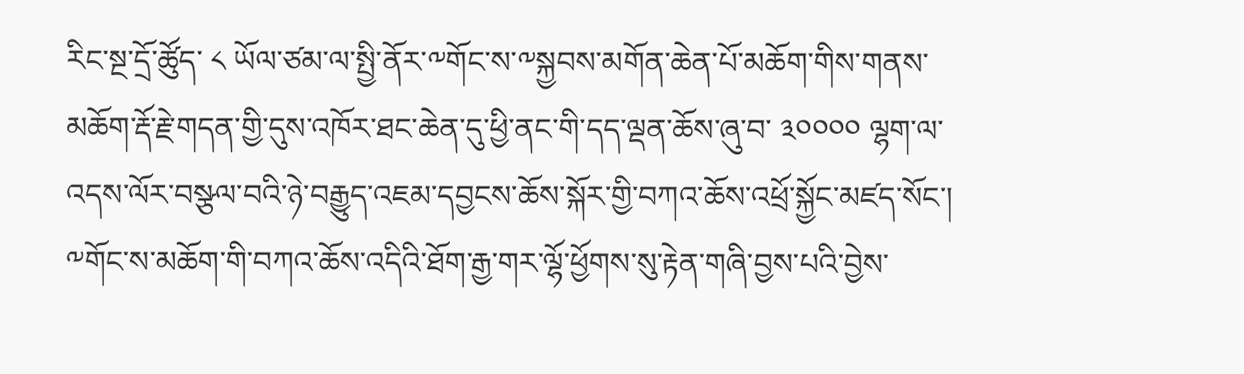རིང་སྔ་དྲོ་ཚོུད་ ༨ ཡོལ་ཙམ་ལ་སྤྱི་ནོར་༸གོང་ས་༸སྐྱབས་མགོན་ཆེན་པོ་མཆོག་གིས་གནས་མཆོག་རྡོ་རྗེ་གདན་གྱི་དུས་འཁོར་ཐང་ཆེན་དུ་ཕྱི་ནང་གི་དད་ལྡན་ཆོས་ཞུ་བ་ ༣༠༠༠༠ ལྷག་ལ་འདས་ལོར་བསྩལ་བའི་ཉེ་བརྒྱུད་འཇམ་དབྱངས་ཆོས་སྐོར་གྱི་བཀའ་ཆོས་འཕྲོ་སྐྱོང་མཛད་སོང་། ༸གོང་ས་མཆོག་གི་བཀའ་ཆོས་འདིའི་ཐོག་རྒྱ་གར་ལྷོ་ཕྱོགས་སུ་རྟེན་གཞི་བྱས་པའི་བྱེས་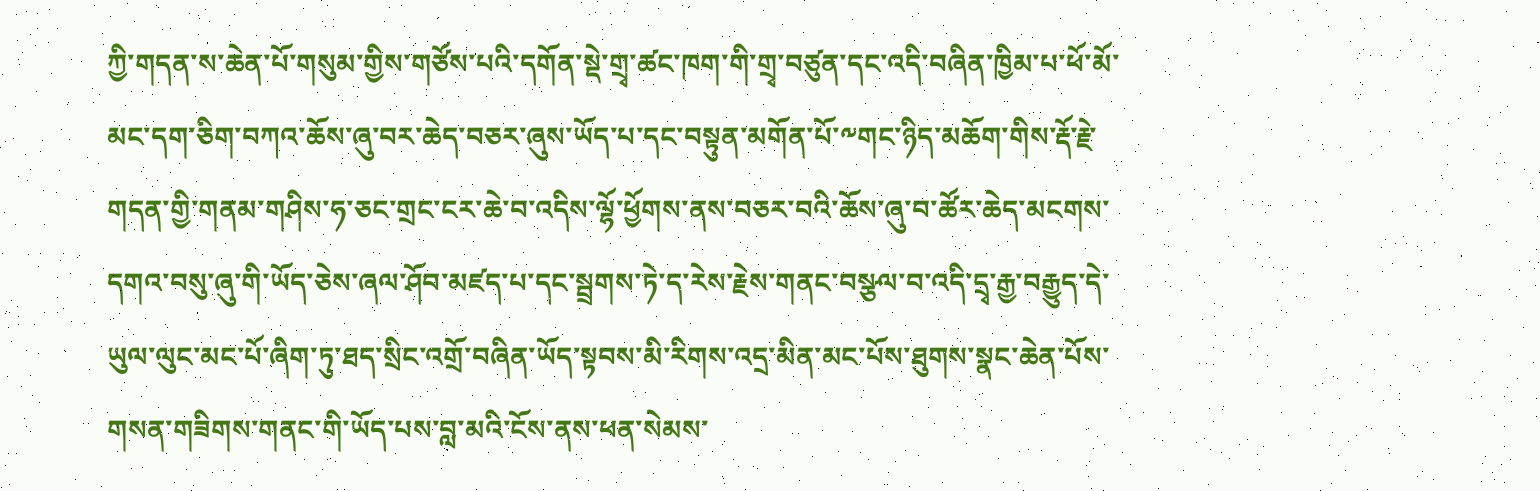ཀྱི་གདན་ས་ཆེན་པོ་གསུམ་གྱིས་གཙོས་པའི་དགོན་སྡེ་གྲྭ་ཚང་ཁག་གི་གྲྭ་བཙུན་དང་འདི་བཞིན་ཁྱིམ་པ་ཕོ་མོ་མང་དག་ཅིག་བཀའ་ཆོས་ཞུ་བར་ཆེད་བཅར་ཞུས་ཡོད་པ་དང་བསྟུན་མགོན་པོ་༸གང་ཉིད་མཆོག་གིས་རྡོ་རྗེ་གདན་གྱི་གནམ་གཤིས་ཧ་ཅང་གྲང་ངར་ཆེ་བ་འདིས་ལྷོ་ཕྱོགས་ནས་བཅར་བའི་ཆོས་ཞུ་བ་ཚོར་ཆེད་མངགས་དགའ་བསུ་ཞུ་གི་ཡོད་ཅེས་ཞལ་ཤོབ་མཛད་པ་དང་སྦྲགས་ཏེ་ད་རེས་རྗེས་གནང་བསྩལ་བ་འདི་དྲྭ་རྒྱ་བརྒྱུད་དེ་ཡུལ་ལུང་མང་པོ་ཞིག་ཏུ་ཐད་སྲིང་འགྲོ་བཞིན་ཡོད་སྟབས་མི་རིགས་འདྲ་མིན་མང་པོས་ཐུགས་སྣང་ཆེན་པོས་གསན་གཟིགས་གནང་གི་ཡོད་པས་བླ་མའི་ངོས་ནས་ཕན་སེམས་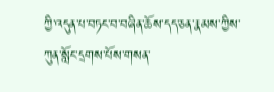ཀྱི་འདུན་པ་བཏང་བ་བཞིན་ཆོས་དད་ཅན་རྣམས་ཀྱིས་ཀུན་སློང་དྲགས་པོས་གསན་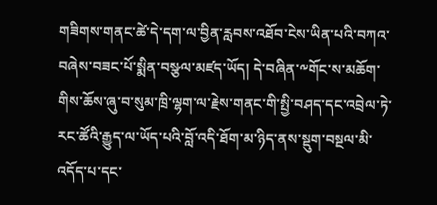གཟིགས་གནང་ཚེ་དེ་དག་ལ་བྱིན་རླབས་འཐོབ་ངེས་ཡིན་པའི་བཀའ་བཞེས་བཟང་པོ་སྨིན་བསྩལ་མཛད་ཡོད། དེ་བཞིན་༸གོང་ས་མཆོག་གིས་ཆོས་ཞུ་བ་སུམ་ཁྲི་ལྷག་ལ་རྗེས་གནང་གི་སྤྱི་བཤད་དང་འབྲེལ་ཏེ་རང་ཚོའི་རྒྱུད་ལ་ཡོད་པའི་བློ་འདི་ཐོག་མ་ཉིད་ནས་སྡུག་བསྔལ་མི་འདོད་པ་དང་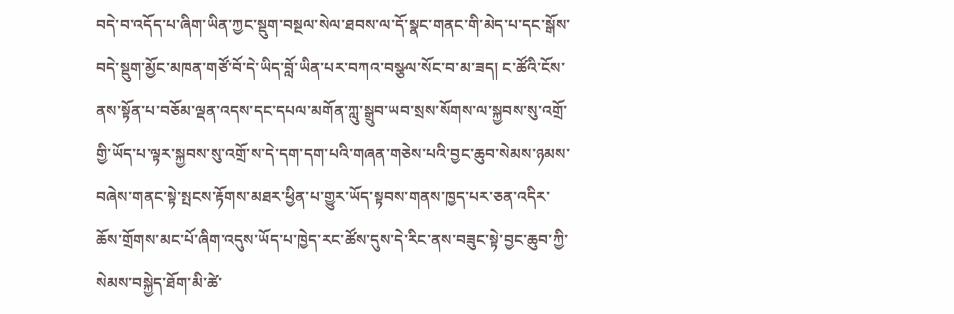བདེ་བ་འདོད་པ་ཞིག་ཡིན་ཀྱང་སྡུག་བསྔལ་སེལ་ཐབས་ལ་དོ་སྣང་གནང་གི་མེད་པ་དང་སྒོས་བདེ་སྡུག་མྱོང་མཁན་གཙོ་བོ་དེ་ཡིད་བློ་ཡིན་པར་བཀའ་བསྩལ་སོང་བ་མ་ཟད། ང་ཚོའི་ངོས་ནས་སྟོན་པ་བཅོམ་ལྡན་འདས་དང་དཔལ་མགོན་ཀླུ་སྒྲུབ་ཡབ་སྲས་སོགས་ལ་སྐྱབས་སུ་འགྲོ་གྱི་ཡོད་པ་ལྟར་སྐྱབས་སུ་འགྲོ་ས་དེ་དག་དག་པའི་གཞན་གཅེས་པའི་བྱང་ཆུབ་སེམས་ཉམས་བཞེས་གནང་སྟེ་སྤངས་རྟོགས་མཐར་ཕྱིན་པ་གྱུར་ཡོད་སྟབས་གནས་ཁྱད་པར་ཅན་འདིར་ཆོས་གྲོགས་མང་པོ་ཞིག་འདུས་ཡོད་པ་ཁྱེད་རང་ཚོས་དུས་དེ་རིང་ནས་བཟུང་སྟེ་བྱང་ཆུབ་ཀྱི་སེམས་བསྐྱེད་ཐོག་མི་ཚེ་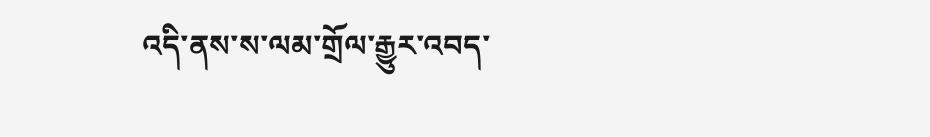འདི་ནས་ས་ལམ་གྲོལ་རྒྱུར་འབད་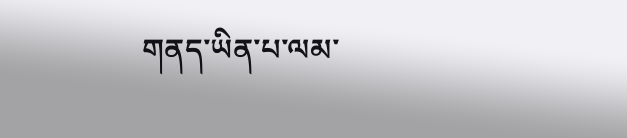གནད་ཡིན་པ་ལམ་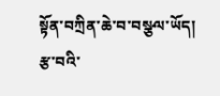སྟོན་བཀྲིན་ཆེ་བ་བསྩལ་ཡོད། རྩ་བའི་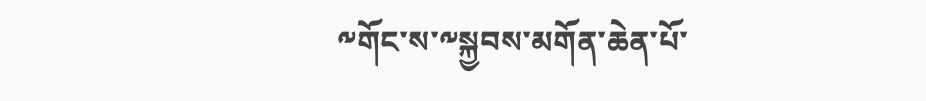༸གོང་ས་༸སྐྱབས་མགོན་ཆེན་པོ་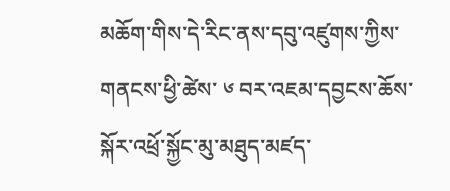མཆོག་གིས་དེ་རིང་ནས་དབུ་འཛུགས་ཀྱིས་གནངས་ཕྱི་ཚེས་ ༦ བར་འཇམ་དབྱངས་ཆོས་སྐོར་འཕྲོ་སྐྱོང་མུ་མཐུད་མཛད་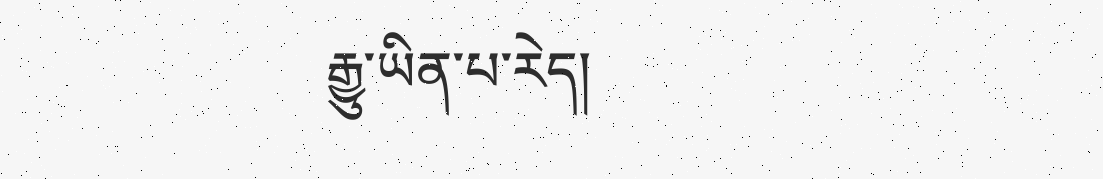རྒྱུ་ཡིན་པ་རེད།